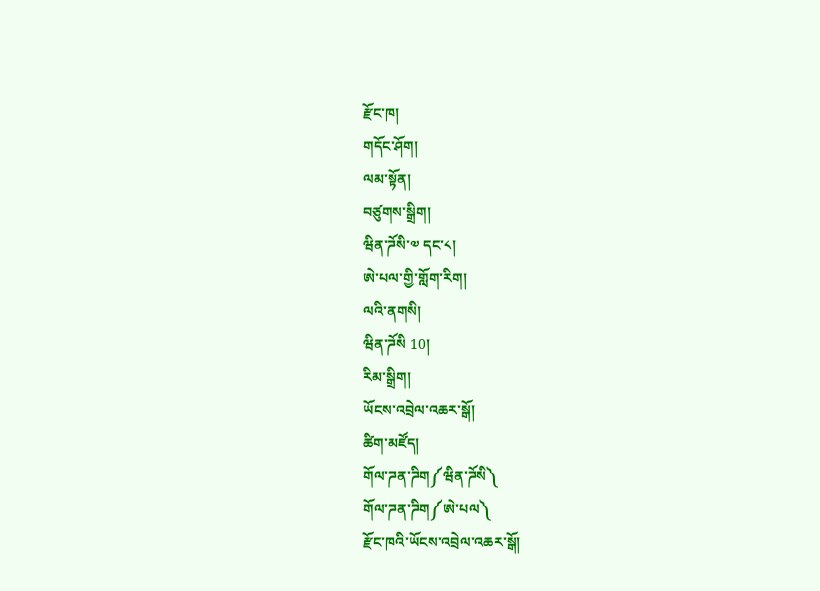རྫོང་ཁ།
གདོང་ཤོག།
ལམ་སྟོན།
བཙུགས་སྒྲིག།
ཝིན་ཌོསི་༧ དང་༨།
ཨེ་པལ་གྱི་གློག་རིག།
ལའི་ནགསི།
ཝིན་ཌོསི 10།
རིམ་སྒྲིག།
ཡོངས་འབྲེལ་འཆར་སྒོ།
ཚིག་མཛོད།
གོལ་ཌན་ཌིག༼ཝིན་ཌོསི༽
གོལ་ཌན་ཌིག༼ཨེ་པལ༽
རྫོང་ཁའི་ཡོངས་འབྲེལ་འཆར་སྒོ།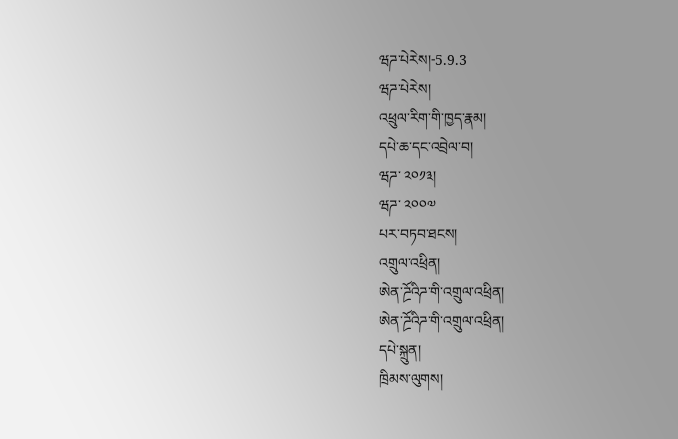ཝཌ་པེརེས།-5.9.3
ཝཌ་པེརེས།
འཕྲུལ་རིག་གི་ཁྱད་རྣམ།
དཔེ་ཆ་དང་འབྲེལ་བ།
ཝཌ་ ༢༠༡༣།
ཝཌ་ ༢༠༠༧
པར་བཏབ་ཐངས།
འགྲུལ་འཕྲིན།
ཨེན་ཌྲོའིཌ་གི་འགྲུལ་འཕྲིན།
ཨེན་ཌྲོའིཌ་གི་འགྲུལ་འཕྲིན།
དཔེ་སྐྲུན།
ཁྲིམས་ལུགས།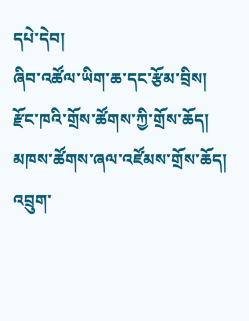དཔེ་དེབ།
ཞིབ་འཚོལ་ཡིག་ཆ་དང་རྩོམ་བྲིས།
རྫོང་ཁའི་གྲོས་ཚོགས་ཀྱི་གྲོས་ཆོད།
མཁས་ཚོགས་ཞལ་འཛོམས་གྲོས་ཆོད།
འབྲུག་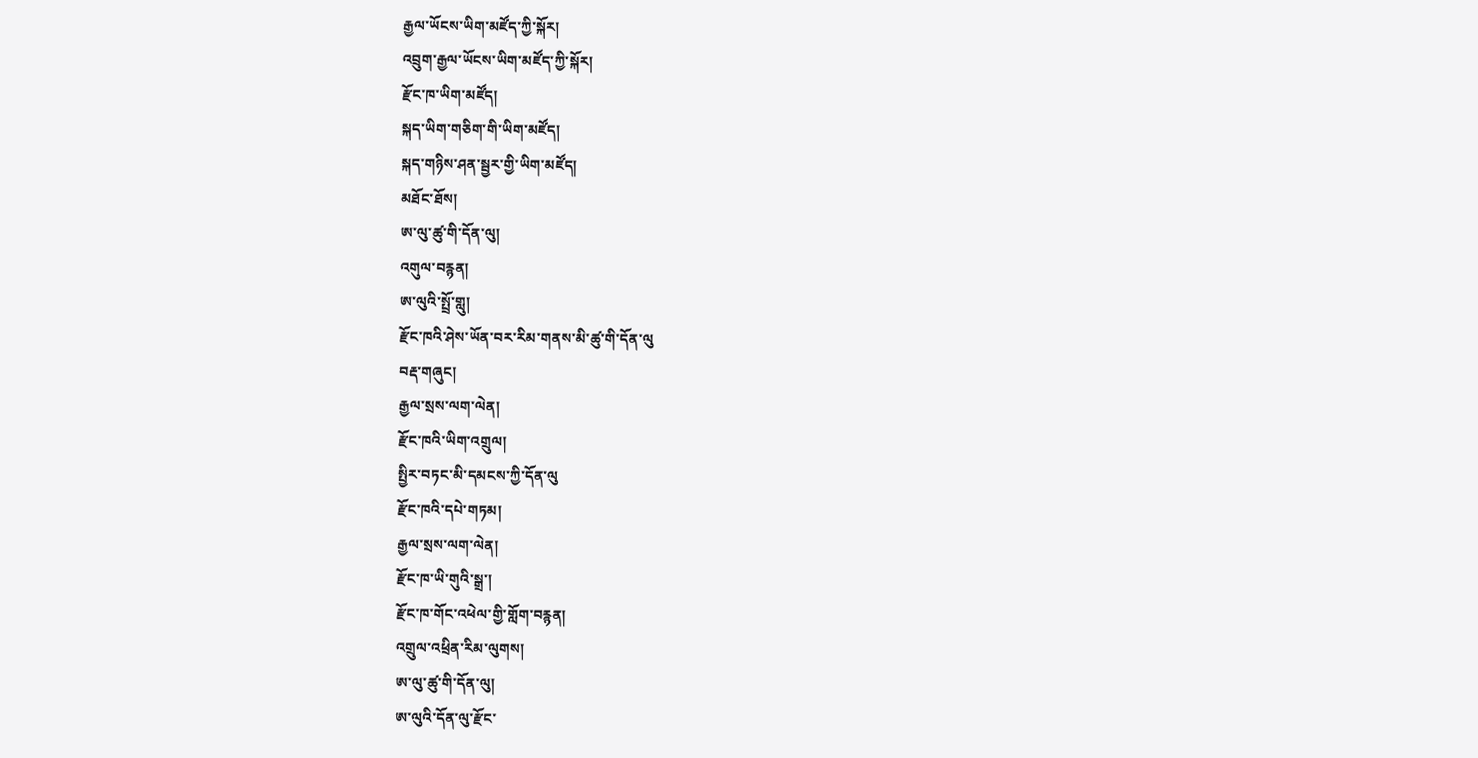རྒྱལ་ཡོངས་ཡིག་མཛོད་ཀྱི་སྐོར།
འབྲུག་རྒྱལ་ཡོངས་ཡིག་མཛོད་ཀྱི་སྐོར།
རྫོང་ཁ་ཡིག་མཛོད།
སྐད་ཡིག་གཅིག་གི་ཡིག་མཛོད།
སྐད་གཉིས་ཤན་སྦྱར་གྱི་ཡིག་མཛོད།
མཐོང་ཐོས།
ཨ་ལུ་ཚུ་གི་དོན་ལུ།
འགུལ་བརྙན།
ཨ་ལུའི་སྤྲོ་གླུ།
རྫོང་ཁའི་ཤེས་ཡོན་བར་རིམ་གནས་མི་ཚུ་གི་དོན་ལུ
བརྡ་གཞུང།
རྒྱལ་སྲས་ལག་ལེན།
རྫོང་ཁའི་ཡིག་འགྲུལ།
སྤྱིར་བཏང་མི་དམངས་ཀྱི་དོན་ལུ
རྫོང་ཁའི་དཔེ་གཏམ།
རྒྱལ་སྲས་ལག་ལེན།
རྫོང་ཁ་ཡི་གུའི་སྒྲ་།
རྫོང་ཁ་གོང་འཕེལ་གྱི་གློག་བརྙན།
འགྲུལ་འཕྲིན་རིམ་ལུགས།
ཨ་ལུ་ཚུ་གི་དོན་ལུ།
ཨ་ལུའི་དོན་ལུ་རྫོང་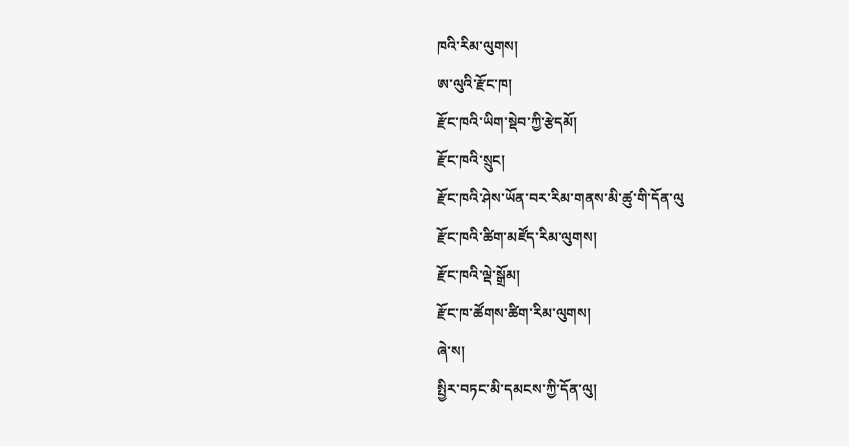ཁའི་རིམ་ལུགས།
ཨ་ལུའི་རྫོང་ཁ།
རྫོང་ཁའི་ཡིག་སྡེབ་ཀྱི་རྩེདམོ།
རྫོང་ཁའི་སྲུང།
རྫོང་ཁའི་ཤེས་ཡོན་བར་རིམ་གནས་མི་ཚུ་གི་དོན་ལུ
རྫོང་ཁའི་ཚིག་མཛོད་རིམ་ལུགས།
རྫོང་ཁའི་ལྡེ་སྒྲོམ།
རྫོང་ཁ་ཚོགས་ཚིག་རིམ་ལུགས།
ཞེ་ས།
སྤྱིར་བཏང་མི་དམངས་ཀྱི་དོན་ལུ།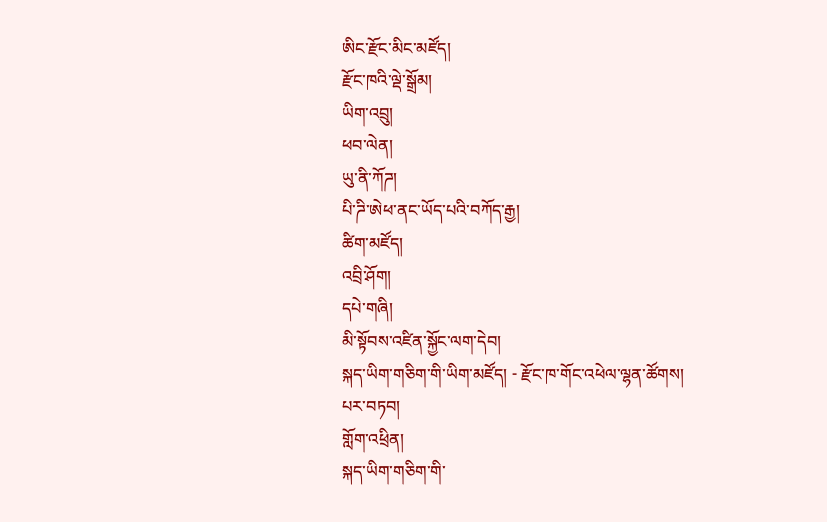ཨིང་རྫོང་མིང་མཛོད།
རྫོང་ཁའི་ལྡེ་སྒྲོམ།
ཡིག་འབྲུ།
ཕབ་ལེན།
ཡུ་ནི་ཀོཌ།
པི་ཌི་ཨེཕ་ནང་ཡོད་པའི་བཀོད་རྒྱ།
ཚིག་མཛོད།
འབྲི་ཤོག།
དཔེ་གཞི།
མི་སྟོབས་འཛིན་སྐྱོང་ལག་དེབ།
སྐད་ཡིག་གཅིག་གི་ཡིག་མཛོད། - རྫོང་ཁ་གོང་འཕེལ་ལྷན་ཚོགས།
པར་བཏབ།
གློག་འཕྲིན།
སྐད་ཡིག་གཅིག་གི་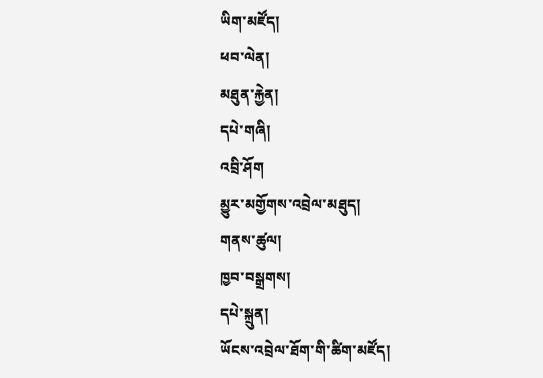ཡིག་མཛོད།
ཕབ་ལེན།
མཐུན་རྐྱེན།
དཔེ་གཞི།
འབྲི་ཤོག
མྱུར་མགྱོགས་འབྲེལ་མཐུད།
གནས་ཚུལ།
ཁྱབ་བསྒྲགས།
དཔེ་སྐྲུན།
ཡོངས་འབྲེལ་ཐོག་གི་ཚིག་མཛོད།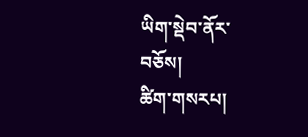ཡིག་སྡེབ་ནོར་བཅོས།
ཚིག་གསརཔ།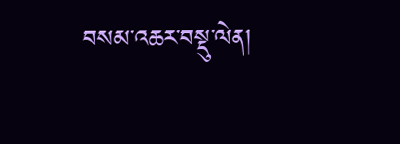བསམ་འཆར་བསྡུ་ལེན།